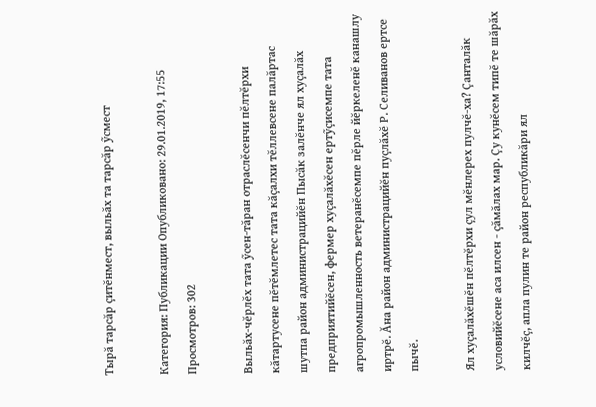Тырă тарсăр çитĕнмест, выльăх та тарсăр ỹсмест

Категория: Публикации Опубликовано: 29.01.2019, 17:55 Просмотров: 302

Выльăх-чĕрлĕх тата ỹсен-тăран отраслĕсенчи пĕлтĕрхи кăтартусене пĕтĕмлетес тата кăçалхи тĕллевсене палăртас шутпа район администрацийĕн Пысăк залĕнче ял хуçалăх предприятийĕсен, фермер хуçалăхĕсен ертỹçисемпе тата агропромышленность ветеранĕсемпе пĕрле йĕркеленĕ канашлу иртрĕ. Ăна район администрацийĕн пуçлăхĕ Р. Селиванов ертсе пычĕ.

Ял хуçалăхĕшĕн пĕлтĕрхи çул мĕнлерех пулчĕ-ха? Çанталăк условийĕсене аса илсен - çăмăлах мар. Çу кунĕсем типĕ те шăрăх килчĕç, апла пулин те район республикăри ял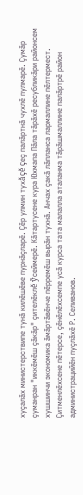хуçалăх министерствипе тунă килĕшĕве пурнăçларĕ. Çĕр улмин тухăçĕ çеç палăртнă чухлĕ пулмарĕ. Çумăр çуманран "иккĕмĕш çăкăр" çителĕклĕ ỹсеймерĕ. Кăтартусене кура Юхмапа Пăла тăрăхĕ ресубликăри районсем хушшинчи экономика ăмăртăвĕнче пĕрремĕш вырăн тухнă. Анчах çакă лăпланса лармаллине пĕлтермест. Çитменлĕхсене пĕтерсе, çĕнĕлĕхсемпе усă курса тата малалла аталанма тăрăшмаллине палăртрĕ район администрацийĕн пуçлăхĕ Р. Селиванов.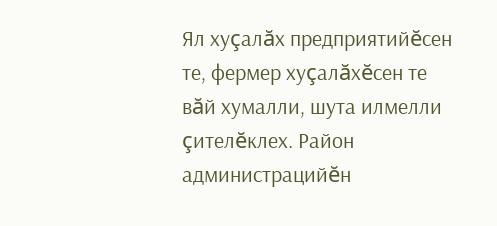Ял хуçалăх предприятийĕсен те, фермер хуçалăхĕсен те вăй хумалли, шута илмелли çителĕклех. Район администрацийĕн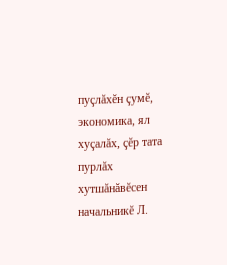пуçлăхĕн çумĕ, экономика, ял хуçалăх, çĕр тата пурлăх хутшăнăвĕсен начальникĕ Л.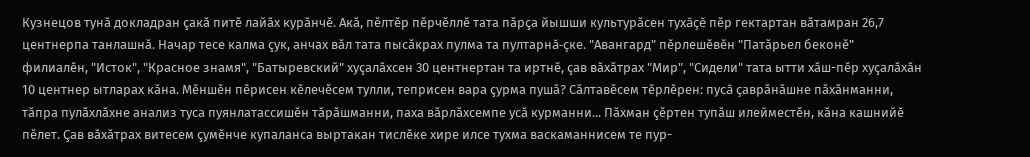Кузнецов тунă докладран çакă питĕ лайăх курăнчĕ. Акă, пĕлтĕр пĕрчĕллĕ тата пăрçа йышши культурăсен тухăçĕ пĕр гектартан вăтамран 26,7 центнерпа танлашнă. Начар тесе калма çук, анчах вăл тата пысăкрах пулма та пултарнă-çке. "Авангард" пĕрлешĕвĕн "Патăрьел беконĕ" филиалĕн, "Исток", "Красное знамя", "Батыревский" хуçалăхсен 30 центнертан та иртнĕ, çав вăхăтрах "Мир", "Сидели" тата ытти хăш-пĕр хуçалăхăн 10 центнер ытларах кăна. Мĕншĕн пĕрисен кĕлечĕсем тулли, теприсен вара çурма пушă? Сăлтавĕсем тĕрлĕрен: пусă çаврăнăшне пăхăнманни, тăпра пулăхлăхне анализ туса пуянлатассишĕн тăрăшманни, паха вăрлăхсемпе усă курманни... Пăхман çĕртен тупăш илейместĕн, кăна кашнийĕ пĕлет. Çав вăхăтрах витесем çумĕнче купаланса выртакан тислĕке хире илсе тухма васкаманнисем те пур-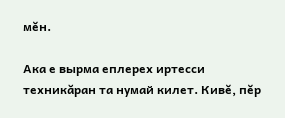мĕн.

Ака е вырма еплерех иртесси техникăран та нумай килет. Кивĕ, пĕр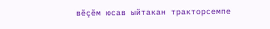вĕçĕм юсав ыйтакан тракторсемпе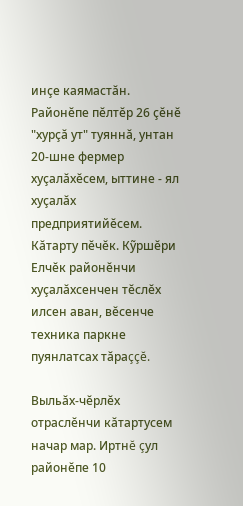инçе каямастăн. Районĕпе пĕлтĕр 26 çĕнĕ "хурçă ут" туяннă, унтан 20-шне фермер хуçалăхĕсем, ыттине - ял хуçалăх предприятийĕсем. Кăтарту пĕчĕк. Кỹршĕри Елчĕк районĕнчи хуçалăхсенчен тĕслĕх илсен аван, вĕсенче техника паркне пуянлатсах тăраççĕ.

Выльăх-чĕрлĕх отраслĕнчи кăтартусем начар мар. Иртнĕ çул районĕпе 10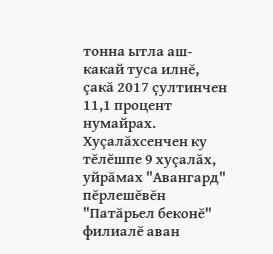тонна ытла аш-какай туса илнĕ, çакă 2017 çултинчен 11,1 процент нумайрах. Хуçалăхсенчен ку тĕлĕшпе 9 хуçалăх, уйрăмах "Авангард" пĕрлешĕвĕн "Патăрьел беконĕ" филиалĕ аван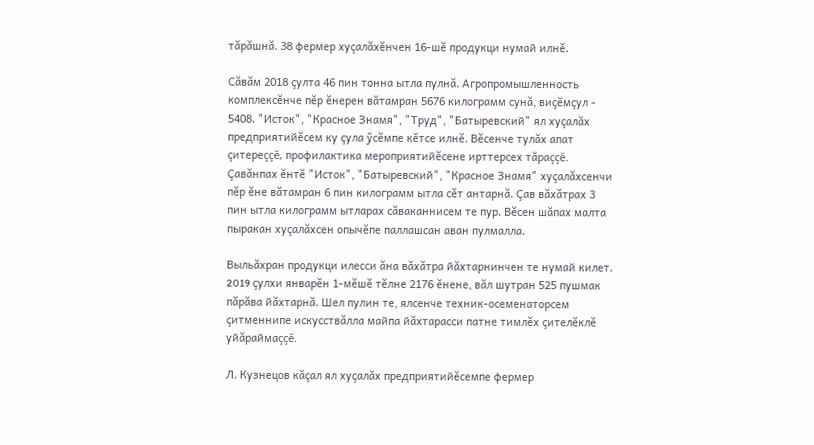тăрăшнă. 38 фермер хуçалăхĕнчен 16-шĕ продукци нумай илнĕ.

Сăвăм 2018 çулта 46 пин тонна ытла пулнă. Агропромышленность комплексĕнче пĕр ĕнерен вăтамран 5676 килограмм сунă, виçĕмçул - 5408. "Исток", "Красное Знамя", "Труд", "Батыревский" ял хуçалăх предприятийĕсем ку çула ỹсĕмпе кĕтсе илнĕ. Вĕсенче тулăх апат çитереççĕ, профилактика мероприятийĕсене ирттерсех тăраççĕ. Çавăнпах ĕнтĕ "Исток", "Батыревский", "Красное Знамя" хуçалăхсенчи пĕр ĕне вăтамран 6 пин килограмм ытла сĕт антарнă. Çав вăхăтрах 3 пин ытла килограмм ытларах сăваканнисем те пур. Вĕсен шăпах малта пыракан хуçалăхсен опычĕпе паллашсан аван пулмалла.

Выльăхран продукци илесси ăна вăхăтра йăхтарнинчен те нумай килет. 2019 çулхи январĕн 1-мĕшĕ тĕлне 2176 ĕнене, вăл шутран 525 пушмак пăрăва йăхтарнă. Шел пулин те, ялсенче техник-осеменаторсем çитменнипе искусствăлла майпа йăхтарасси патне тимлĕх çителĕклĕ уйăраймаççĕ.

Л. Кузнецов кăçал ял хуçалăх предприятийĕсемпе фермер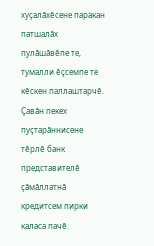хуçалăхĕсене паракан патшалăх пулăшăвĕпе те, тумалли ĕçсемпе те кĕскен паллаштарчĕ. Çавăн пекех пуçтарăннисене тĕрлĕ банк представителĕ çăмăллатнă кредитсем пирки каласа пачĕ.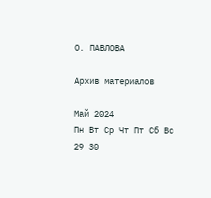О. ПАВЛОВА

Архив материалов

Май 2024
Пн Вт Ср Чт Пт Сб Вс
29 30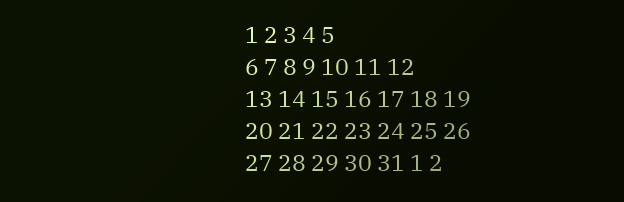1 2 3 4 5
6 7 8 9 10 11 12
13 14 15 16 17 18 19
20 21 22 23 24 25 26
27 28 29 30 31 1 2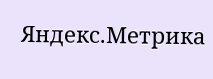Яндекс.Метрика